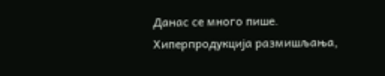Данас се много пише. Хиперпродукција размишљања,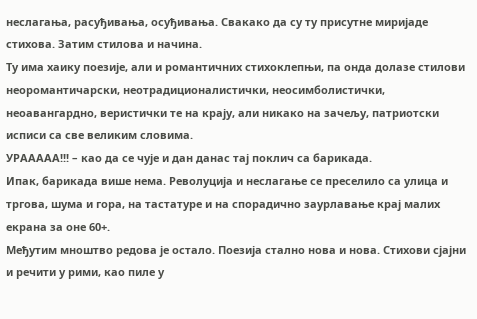неслагања, расуђивања, осуђивања. Свакако да су ту присутне миријаде стихова. Затим стилова и начина.
Ту има хаику поезије, али и романтичних стихоклепњи, па онда долазе стилови неоромантичарски, неотрадиционалистички, неосимболистички, неоавангардно, веристички те на крају, али никако на зачељу, патриотски исписи са све великим словима.
УРААААА!!! – као да се чује и дан данас тај поклич са барикада.
Ипак, барикада више нема. Револуција и неслагање се преселило са улица и тргова, шума и гора, на тастатуре и на спорадично заурлавање крај малих екрана за оне 60+.
Међутим мноштво редова је остало. Поезија стално нова и нова. Стихови сјајни и речити у рими, као пиле у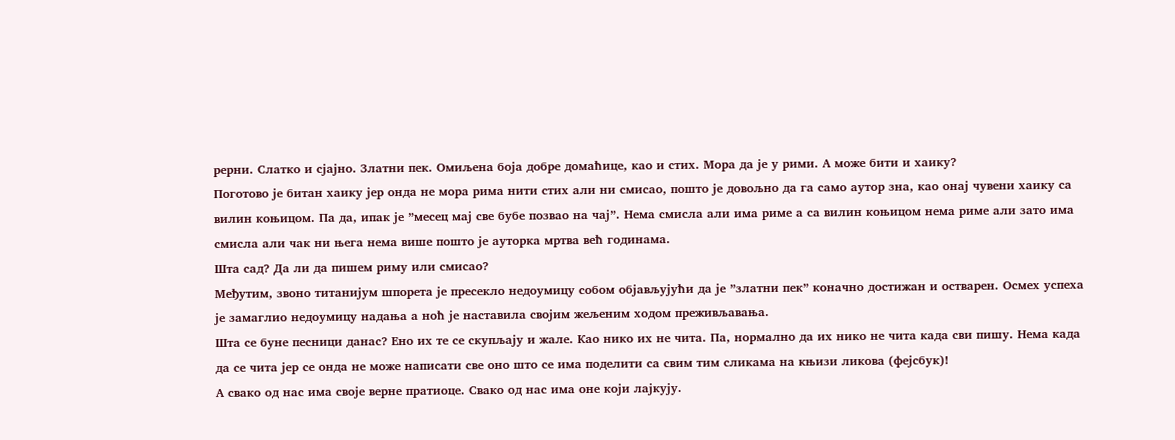рерни. Слатко и сјајно. Златни пек. Омиљена боја добре домаћице, као и стих. Мора да је у рими. А може бити и хаику?
Поготово је битан хаику јер онда не мора рима нити стих али ни смисао, пошто је довољно да га само аутор зна, као онај чувени хаику са вилин коњицом. Па да, ипак је ”месец мај све бубе позвао на чај”. Нема смисла али има риме а са вилин коњицом нема риме али зато има смисла али чак ни њега нема више пошто је ауторка мртва већ годинама.
Шта сад? Да ли да пишем риму или смисао?
Међутим, звоно титанијум шпорета је пресекло недоумицу собом објављујући да је ”златни пек” коначно достижан и остварен. Осмех успеха је замаглио недоумицу надања а ноћ је наставила својим жељеним ходом преживљавања.
Шта се буне песници данас? Ено их те се скупљају и жале. Као нико их не чита. Па, нормално да их нико не чита када сви пишу. Нема када да се чита јер се онда не може написати све оно што се има поделити са свим тим сликама на књизи ликова (фејсбук)!
А свако од нас има своје верне пратиоце. Свако од нас има оне који лајкују.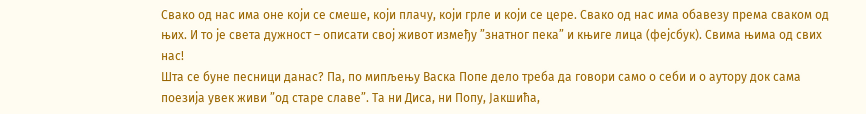Свако од нас има оне који се смеше, који плачу, који грле и који се цере. Свако од нас има обавезу према сваком од њих. И то је света дужност – описати свој живот између ”знатног пека” и књиге лица (фејсбук). Свима њима од свих нас!
Шта се буне песници данас? Па, по мипљењу Васка Попе дело треба да говори само о себи и о аутору док сама поезија увек живи ”од старе славе”. Та ни Диса, ни Попу, Јакшића,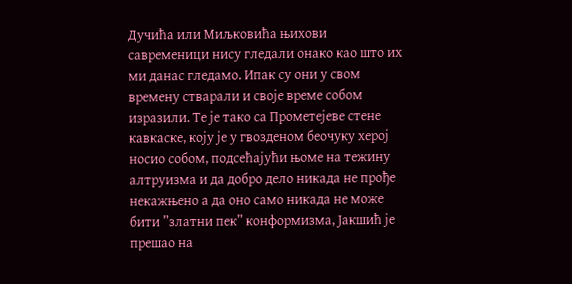Дучића или Миљковића њихови савременици нису гледали онако као што их ми данас гледамо. Ипак су они у свом времену стварали и своје време собом изразили. Те је тако са Прометејеве стене кавкаске, коју је у гвозденом беочуку херој носио собом, подсећајући њоме на тежину алтруизма и да добро дело никада не прође некажњено а да оно само никада не може бити ”златни пек” конформизма, Јакшић је прешао на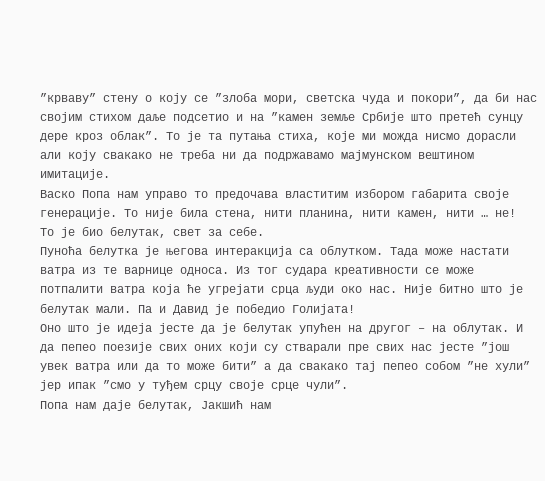”крваву” стену о коју се ”злоба мори, светска чуда и покори”, да би нас својим стихом даље подсетио и на ”камен земље Србије што претећ сунцу дере кроз облак”. То је та путања стиха, које ми можда нисмо дорасли али коју свакако не треба ни да подржавамо мајмунском вештином имитације.
Васко Попа нам управо то предочава властитим избором габарита своје генерације. То није била стена, нити планина, нити камен, нити … не!
То је био белутак, свет за себе.
Пуноћа белутка је његова интеракција са облутком. Тада може настати ватра из те варнице односа. Из тог судара креативности се може потпалити ватра која ће угрејати срца људи око нас. Није битно што је белутак мали. Па и Давид је победио Голијата!
Оно што је идеја јесте да је белутак упућен на другог – на облутак. И да пепео поезије свих оних који су стварали пре свих нас јесте ”још увек ватра или да то може бити” а да свакако тај пепео собом ”не хули” јер ипак ”смо у туђем срцу своје срце чули”.
Попа нам даје белутак, Јакшић нам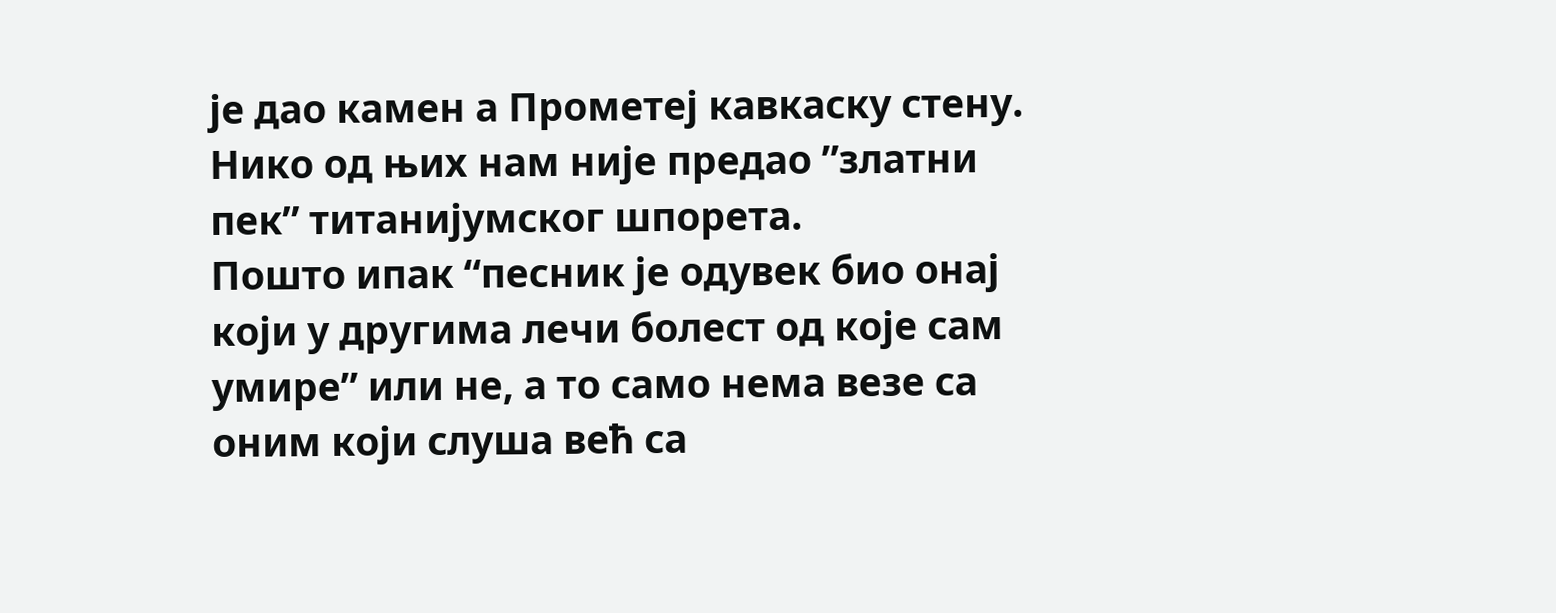је дао камен а Прометеј кавкаску стену. Нико од њих нам није предао ”златни пек” титанијумског шпорета.
Пошто ипак “песник је одувек био онај који у другима лечи болест од које сам умире” или не, а то само нема везе са оним који слуша већ са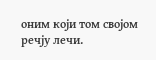оним који том својом речју лечи.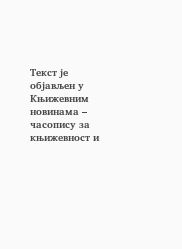Текст је објављен у Књижевним новинама – часопису за књижевност и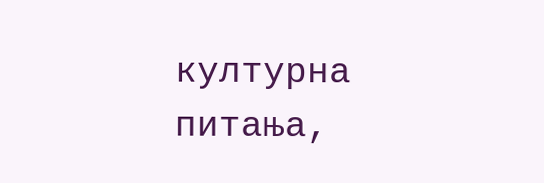културна питања,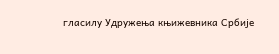гласилу Удружења књижевника Србије